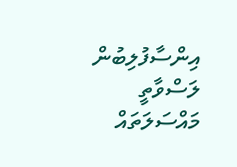އިންސާފުލިބުން ލަސްވާތީ މައްސަލަތައް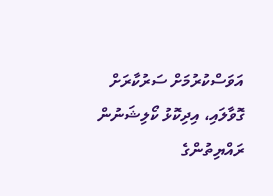އަވަސްކުރުމަށް ސަރުކާރަށް ގޮވާލައި، އިދިކޮޅު ކޯލިޝަނުން ރައްޔިތުންގެ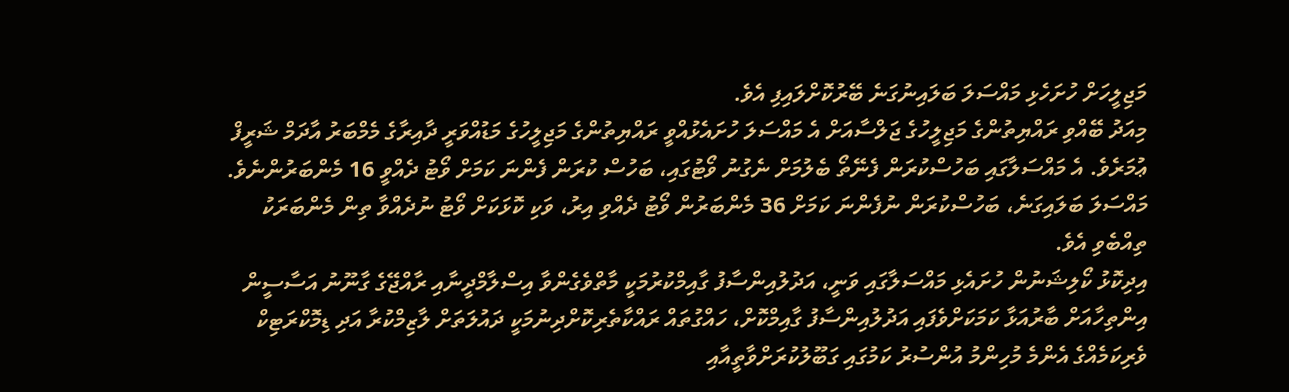މަޖިލީހަށް ހުށަހެޅި މައްސަލަ ބަލައިނުގަނެ ބޭރުކޮށްލައިފި އެވެ.
މިއަދު ބޭއްވި ރައްޔިތުންގެ މަޖިލީހުގެ ޖަލްސާއަށް އެ މައްސަލަ ހުށައެޅުއްވީ ރައްޔިތުންގެ މަޖިލީހުގެ މަޑުއްވަރީ ދާއިރާގެ މެމްބަރު އާދަމް ޝަރީފް ޢުމަރެވެ. އެ މައްސަލާގައި ބަހުސްކުރަން ފެނޭތޯ ބެލުމަށް ނެގުނު ވޯޓުގައި، ބަހުސް ކުރަން ފެންނަ ކަމަށް ވޯޓު ދެއްވީ 16 މެންބަރުންނެވެ. މައްސަލަ ބަލައިގަނެ، ބަހުސްކުރަން ނުފެންނަ ކަމަށް 36 މެންބަރުން ވޯޓު ދެއްވި އިރު، ވަކި ކޮޅަކަށް ވޯޓު ނުދެއްވާ ތިން މެންބަރަކު ތިއްބެވި އެވެ.
އިދިކޮޅު ކޯލިޝަނުން ހުށައެޅި މައްސަލާގައި ވަނީ، އަދުލުއިންސާފު ގާއިމްކުރުމަކީ މާތްވެގެންވާ އިސްލާމްދީނާއި ރާއްޖޭގެ ގާނޫނު އަސާސީން އިންތިހާއަށް ބާރުއަޅާ ކަމަކަށްވެފައި އަދުލުއިންސާފު ގާއިމްކޮށް، ހައްގުތައް ރައްކާތެރިކޮށްދިނުމަކީ ދައުލަތަށް ލާޒިމްކުރާ އަދި ޑިމޮކްރަޓިކް ވެރިކަމެއްގެ އެންމެ މުހިންމު އުންސުރު ކަމުގައި ގަބޫލުކުރަށްވާތީއާއި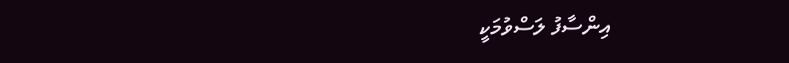އިންސާފު ލަސްވުމަކީ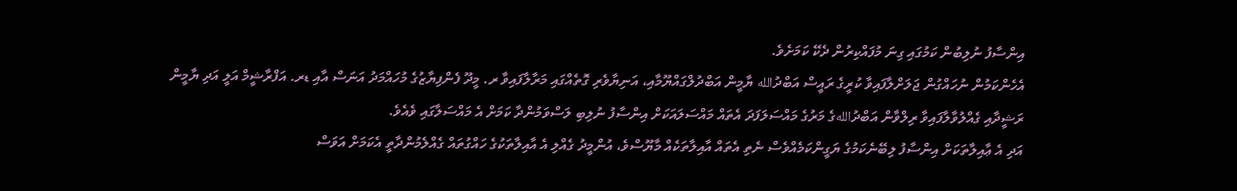އިންސާފު ނުލިބުން ކަމުގައި ގިނަ މުފައްކިރުން ދެކޭ ކަމަށެވެ.
އެހެންކަމުން ނުހައްގުން ޖަލަށްލާފައިވާ ކުރީގެ ރައީސް އަބްދުالله ޔާމީން އަބްދުލްގައްޔޫމާއި، އަނިޔާވެރި ގޮތެއްގައި މަރާލާފައިވާ ރ. މީދޫ ފެންފިޔާޒުގެ މުހައްމަދު އަނަސް އާއި ޑރ. އަފްރާޝީމް އަލީ އަދި ޔާމީން ރަޝީދާއި ގެއްލުވާލާފައިވާ ރިލްވާން އަބްދުاللهގެ މަރުގެ މައްސަލަފަދަ އެތައް މައްސަލައަކަށް އިންސާފު ނުލިބި ލަސްވަމުންދާ ކަމަށް އެ މައްސަލާގައި ވެއެވެ.
އަދި އެ ޢާއިލާތަކަށް އިންސާފު ލިބޭނެކަމުގެ ޔަގީންކަމެއްވެސް ނެތި އެތައް އާއިލާތަކެއް މާޔޫސްވެ، އުންމީދު ގެއްލި އެ އާއިލާތަކުގެ ހައްގުތައް ގެއްލެމުންދާތީ އެކަމަށް އަވަސް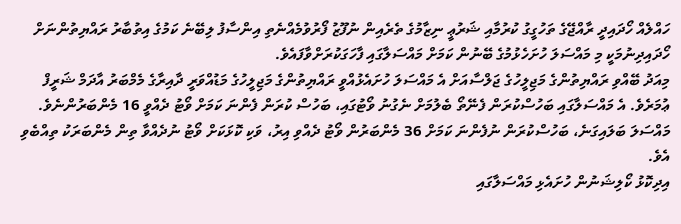ހައްލެއް ހޯދައިދީ ރާއްޖޭގެ ތަހުގީގު ކުރުމާއި ޝަރުޢީ ނިޒާމުގެ ތެރެއިން ނުފޫޒު ފޯރުވުމެއްނެތި އިންސާފު ލިބޭނެ ކަމުގެ އިތުބާރު ރައްޔިތުންނަށް ހޯދައިދިނުމަކީ މި މައްސަލަ ހުށަހެޅުމުގެ ބޭނުން ކަމަށް މައްސަލާގައި ފާހަގަކުރަށްވާފައެވެ.
މިއަދު ބޭއްވި ރައްޔިތުންގެ މަޖިލީހުގެ ޖަލްސާއަށް އެ މައްސަލަ ހުށައެޅުއްވީ ރައްޔިތުންގެ މަޖިލީހުގެ މަޑުއްވަރީ ދާއިރާގެ މެމްބަރު އާދަމް ޝަރީފް ޢުމަރެވެ. އެ މައްސަލާގައި ބަހުސްކުރަން ފެނޭތޯ ބެލުމަށް ނެގުނު ވޯޓުގައި، ބަހުސް ކުރަން ފެންނަ ކަމަށް ވޯޓު ދެއްވީ 16 މެންބަރުންނެވެ. މައްސަލަ ބަލައިގަނެ، ބަހުސްކުރަން ނުފެންނަ ކަމަށް 36 މެންބަރުން ވޯޓު ދެއްވި އިރު، ވަކި ކޮޅަކަށް ވޯޓު ނުދެއްވާ ތިން މެންބަރަކު ތިއްބެވި އެވެ.
އިދިކޮޅު ކޯލިޝަނުން ހުށައެޅި މައްސަލާގައި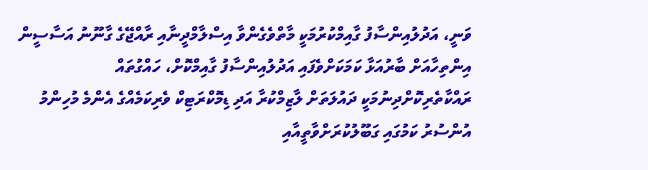ވަނީ، އަދުލުއިންސާފު ގާއިމްކުރުމަކީ މާތްވެގެންވާ އިސްލާމްދީނާއި ރާއްޖޭގެ ގާނޫނު އަސާސީން އިންތިހާއަށް ބާރުއަޅާ ކަމަކަށްވެފައި އަދުލުއިންސާފު ގާއިމްކޮށް، ހައްގުތައް ރައްކާތެރިކޮށްދިނުމަކީ ދައުލަތަށް ލާޒިމްކުރާ އަދި ޑިމޮކްރަޓިކް ވެރިކަމެއްގެ އެންމެ މުހިންމު އުންސުރު ކަމުގައި ގަބޫލުކުރަށްވާތީއާއި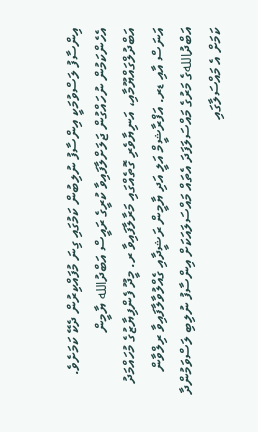އިންސާފު ލަސްވުމަކީ އިންސާފު ނުލިބުން ކަމުގައި ގިނަ މުފައްކިރުން ދެކޭ ކަމަށެވެ.
އެހެންކަމުން ނުހައްގުން ޖަލަށްލާފައިވާ ކުރީގެ ރައީސް އަބްދުالله ޔާމީން އަބްދުލްގައްޔޫމާއި، އަނިޔާވެރި ގޮތެއްގައި މަރާލާފައިވާ ރ. މީދޫ ފެންފިޔާޒުގެ މުހައްމަދު އަނަސް އާއި ޑރ. އަފްރާޝީމް އަލީ އަދި ޔާމީން ރަޝީދާއި ގެއްލުވާލާފައިވާ ރިލްވާން އަބްދުاللهގެ މަރުގެ މައްސަލަފަދަ އެތައް މައްސަލައަކަށް އިންސާފު ނުލިބި ލަސްވަމުންދާ ކަމަށް އެ މައްސަލާގައި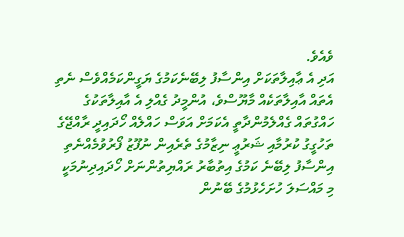ވެއެވެ.
އަދި އެ ޢާއިލާތަކަށް އިންސާފު ލިބޭނެކަމުގެ ޔަގީންކަމެއްވެސް ނެތި އެތައް އާއިލާތަކެއް މާޔޫސްވެ، އުންމީދު ގެއްލި އެ އާއިލާތަކުގެ ހައްގުތައް ގެއްލެމުންދާތީ އެކަމަށް އަވަސް ހައްލެއް ހޯދައިދީ ރާއްޖޭގެ ތަހުގީގު ކުރުމާއި ޝަރުޢީ ނިޒާމުގެ ތެރެއިން ނުފޫޒު ފޯރުވުމެއްނެތި އިންސާފު ލިބޭނެ ކަމުގެ އިތުބާރު ރައްޔިތުންނަށް ހޯދައިދިނުމަކީ މި މައްސަލަ ހުށަހެޅުމުގެ ބޭނުން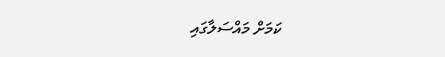ކަމަށް މައްސަލާގައި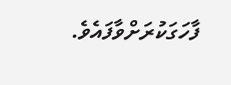ފާހަގަކުރަށްވާފައެވެ.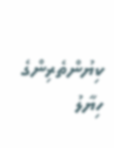ކިޔުންތެރިންގެ ހިޔާލު